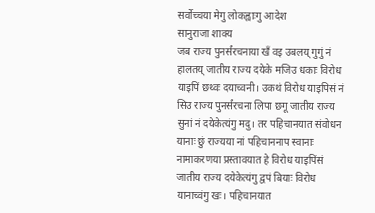सर्वोच्चया मेगु लोकह्वाःगु आदेश
सानुराजा शाक्य
जब राज्य पुनर्संरचनाया खँ वइ उबलय् गुगुं नं हालतय् जातीय राज्य दयेके मजिउ धकाः विरोध याइपिं छथ्वः दयाच्वनी। उकथं विरोध याइपिसं नं सिउ राज्य पुनर्संरचना लिपा छगू जातीय राज्य सुनां नं दयेकेत्यंगु मदु। तर पहिचानयात संवोधन यानाः छुं राज्यया नां पहिचाननाप स्वानाः नामाकरणया प्रस्तावयात हे विरोध याइपिंसं जातीय राज्य दयेकेत्यंगु द्वपं बियाः विरोध यानाच्वंगु खः। पहिचानयात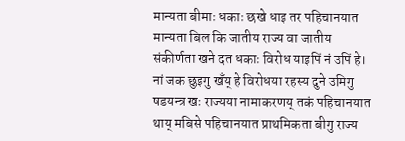मान्यता बीमाः धकाः छखे धाइ तर पहिचानयात मान्यता बिल कि जातीय राज्य वा जातीय संकीर्णता खने दत धकाः विरोध याइपिं नं उपिं हे। नां जक छुइगु खँय् हे विरोधया रहस्य दुने उमिगु षडयन्त्र खः राज्यया नामाकरणय् तकं पहिचानयात थाय् मबिसे पहिचानयात प्राथमिकता बीगु राज्य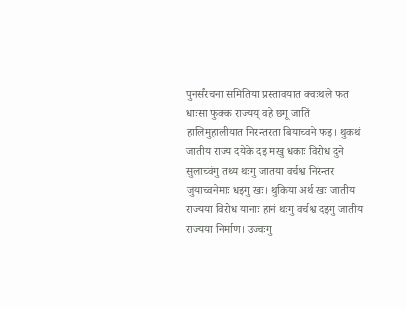पुनर्संरचना समितिया प्रस्तावयात क्वःथले फत धाःसा फुक्क राज्यय् वहे छगू जातिं हालिमुहालीयात निरन्तरता बियाच्वने फइ। थुकथं जातीय राज्य दयेके दइ मखु धकाः विरोध दुने सुलाच्वंगु तथ्य थःगु जातया वर्चश्व निरन्तर जुयाच्वनेमाः धइगु खः। थुकिया अर्थ खः जातीय राज्यया विरोध यानाः हानं थःगु वर्चश्व दइगु जातीय राज्यया निर्माण। उज्वःगु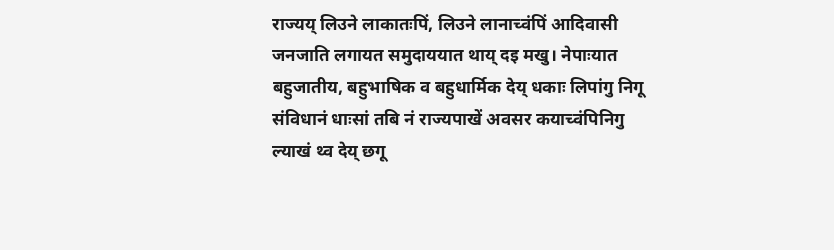राज्यय् लिउने लाकातःपिं, लिउने लानाच्वंपिं आदिवासी जनजाति लगायत समुदाययात थाय् दइ मखु। नेपाःयात बहुजातीय, बहुभाषिक व बहुधार्मिक देय् धकाः लिपांगु निगू संविधानं धाःसां तबि नं राज्यपाखें अवसर कयाच्वंपिनिगु ल्याखं थ्व देय् छगू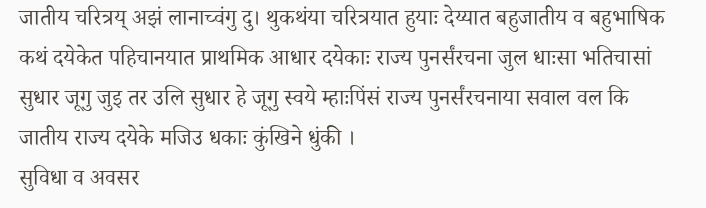जातीय चरित्रय् अझं लानाच्वंगु दु। थुकथंया चरित्रयात हुयाः देय्यात बहुजातीय व बहुभाषिक कथं दयेकेत पहिचानयात प्राथमिक आधार दयेकाः राज्य पुनर्संरचना जुल धाःसा भतिचासां सुधार जूगु जुइ तर उलि सुधार हे जूगु स्वये म्हाःपिंसं राज्य पुनर्संरचनाया सवाल वल कि जातीय राज्य दयेके मजिउ धकाः कुंखिने धुंकी ।
सुविधा व अवसर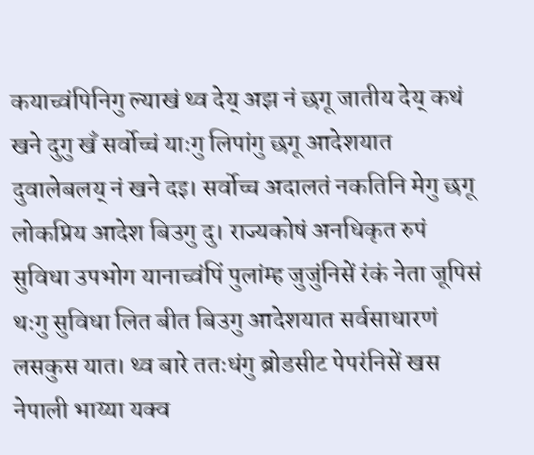कयाच्वंपिनिगु ल्याखं थ्व देय् अझ नं छगू जातीय देय् कथं खने दुगु खँ सर्वोच्चं याःगु लिपांगु छगू आदेशयात दुवालेबलय् नं खने दइ। सर्वोच्च अदालतं नकतिनि मेगु छगू लोकप्रिय आदेश बिउगु दु। राज्यकोषं अनधिकृत रुपं सुविधा उपभोग यानाच्वंपिं पुलांम्ह जुजुंनिसें रंकं नेता जूपिसं थःगु सुविधा लित बीत बिउगु आदेशयात सर्वसाधारणं लसकुस यात। थ्व बारे ततःधंगु ब्रोडसीट पेपरंनिसें खस नेपाली भाय्या यक्व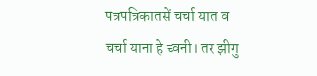पत्रपत्रिकातसें चर्चा यात व चर्चा याना हे च्वनी। तर झीगु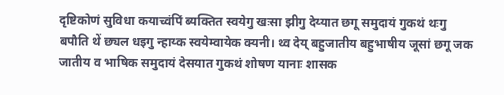दृष्टिकोणं सुविधा कयाच्वंपिं ब्यक्तित स्वयेगु खःसा झीगु देय्यात छगू समुदायं गुकथं थःगु बपौति थें छ्यल धइगु न्हाय्क स्वयेम्वायेक क्यनी। थ्व देय् बहुजातीय बहुभाषीय जूसां छगू जक जातीय व भाषिक समुदायं देसयात गुकथं शोषण यानाः शासक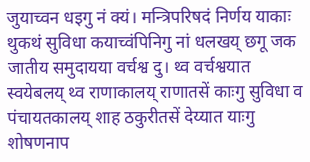जुयाच्वन धइगु नं क्यं। मन्त्रिपरिषदं निर्णय याकाः थुकथं सुविधा कयाच्वंपिनिगु नां धलखय् छगू जक जातीय समुदायया वर्चश्व दु। थ्व वर्चश्वयात स्वयेबलय् थ्व राणाकालय् राणातसें काःगु सुविधा व पंचायतकालय् शाह ठकुरीतसें देय्यात याःगु शोषणनाप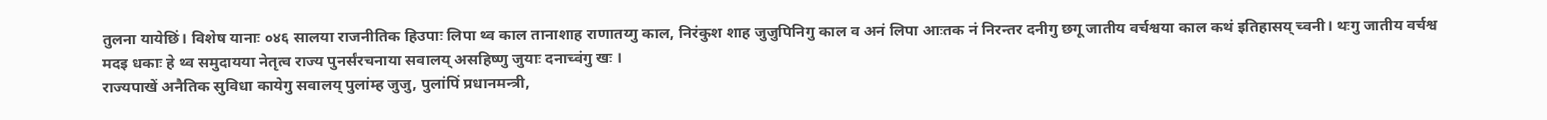तुलना यायेछिं। विशेष यानाः ०४६ सालया राजनीतिक हिउपाः लिपा थ्व काल तानाशाह राणातय्गु काल, निरंकुश शाह जुजुपिनिगु काल व अनं लिपा आःतक नं निरन्तर दनीगु छगू जातीय वर्चश्वया काल कथं इतिहासय् च्वनी। थःगु जातीय वर्चश्व मदइ धकाः हे थ्व समुदायया नेतृत्व राज्य पुनर्संरचनाया सवालय् असहिष्णु जुयाः दनाच्वंगु खः ।
राज्यपाखें अनैतिक सुविधा कायेगु सवालय् पुलांम्ह जुजु, पुलांपिं प्रधानमन्त्री,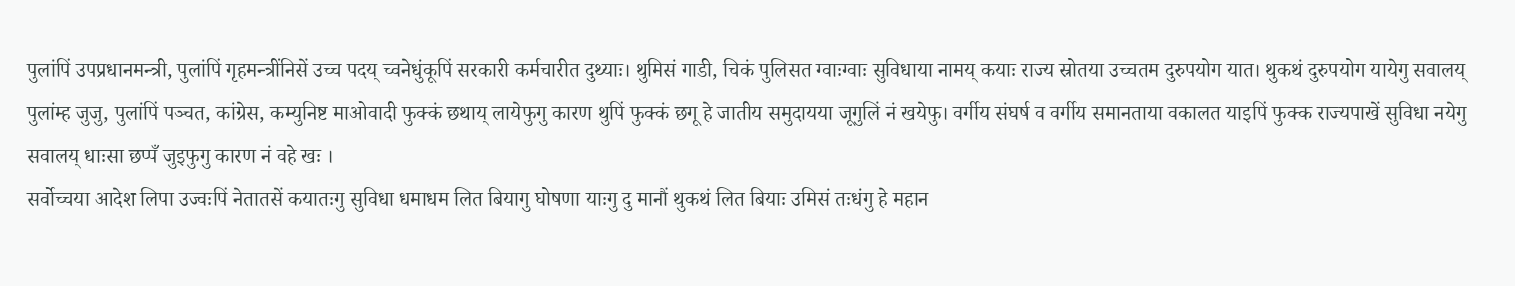पुलांपिं उपप्रधानमन्त्री, पुलांपिं गृहमन्त्रींनिसें उच्च पदय् च्वनेधुंकूपिं सरकारी कर्मचारीत दुथ्याः। थुमिसं गाडी, चिकं पुलिसत ग्वाःग्वाः सुविधाया नामय् कयाः राज्य स्रोतया उच्चतम दुरुपयोग यात। थुकथं दुरुपयोग यायेगु सवालय् पुलांम्ह जुजु, पुलांपिं पञ्चत, कांग्रेस, कम्युनिष्ट माओवादी फुक्कं छथाय् लायेफुगु कारण थुपिं फुक्कं छगू हे जातीय समुदायया जूगुलिं नं खयेफु। वर्गीय संघर्ष व वर्गीय समानताया वकालत याइपिं फुक्क राज्यपाखें सुविधा नयेगु सवालय् धाःसा छप्पँ जुइफुगु कारण नं वहे खः ।
सर्वोच्चया आदेश लिपा उज्वःपिं नेतातसें कयातःगु सुविधा धमाधम लित बियागु घोषणा याःगु दु मानौं थुकथं लित बियाः उमिसं तःधंगु हे महान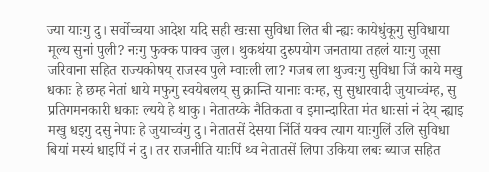ज्या याःगु दु। सर्वोच्चया आदेश यदि सही खःसा सुविधा लित बी न्ह्यः कायेधुंकूगु सुविधाया मूल्य सुनां पुली? नःगु फुक्क पाक्व जुल। थुकथंया दुरुपयोग जनताया तहलं याःगु जूसा जरिवाना सहित राज्यकोषय् राजस्व पुले म्वाःली ला? गजब ला थुज्वःगु सुविधा जिं काये मखु धकाः हे छम्ह नेतां धाये मफुगु स्वयेबलय् सु क्रान्ति यानाः वःम्ह, सु सुधारवादी जुयाच्वंम्ह, सु प्रतिगमनकारी धकाः ल्यये हे थाकु। नेतातय्के नैतिकता व इमान्दारिता मंत धाःसां नं देय् न्ह्याइ मखु धइगु दसु नेपाः हे जुयाच्वंगु दु। नेतातसें देसया निंतिं यक्व त्याग याःगुलिं उलि सुविधा बियां मस्यं धाइपिं नं दु। तर राजनीति याःपिं थ्व नेतातसें लिपा उकिया लबः ब्याज सहित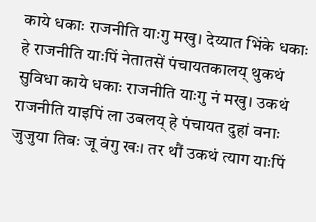काये धकाः राजनीति याःगु मखु। देय्यात भिंके धकाः हे राजनीति याःपिं नेतातसें पंचायतकालय् थुकथं सुविधा काये धकाः राजनीति याःगु नं मखु। उकथं राजनीति याइपिं ला उबलय् हे पंचायत दुहां वनाः जुजुया तिबः जू वंगु खः। तर थौं उकथं त्याग याःपिं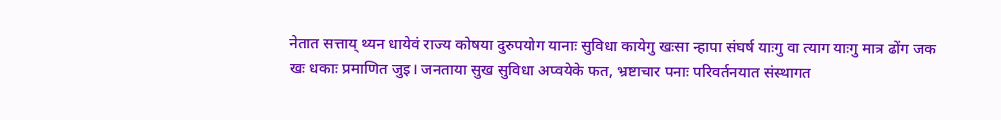नेतात सत्ताय् थ्यन धायेवं राज्य कोषया दुरुपयोग यानाः सुविधा कायेगु खःसा न्हापा संघर्ष याःगु वा त्याग याःगु मात्र ढोंग जक खः धकाः प्रमाणित जुइ। जनताया सुख सुविधा अप्वयेके फत, भ्रष्टाचार पनाः परिवर्तनयात संस्थागत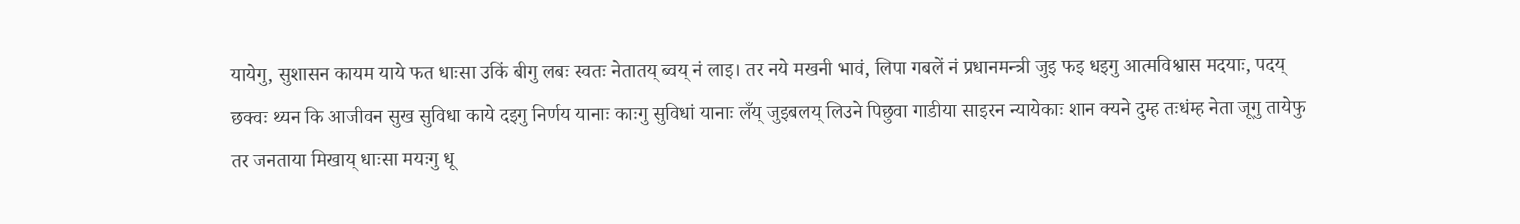यायेगु, सुशासन कायम याये फत धाःसा उकिं बीगु लबः स्वतः नेतातय् ब्वय् नं लाइ। तर नये मखनी भावं, लिपा गबलें नं प्रधानमन्त्री जुइ फइ धइगु आत्मविश्वास मदयाः, पदय् छक्वः थ्यन कि आजीवन सुख सुविधा काये दइगु निर्णय यानाः काःगु सुविधां यानाः लँय् जुइबलय् लिउने पिछुवा गाडीया साइरन न्यायेकाः शान क्यने दुम्ह तःधंम्ह नेता जूगु तायेफु तर जनताया मिखाय् धाःसा मयःगु धू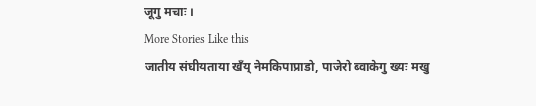जूगु मचाः ।
More Stories Like this
जातीय संघीयताया खँय् नेमकिपाप्राडो, पाजेरो ब्वाकेगु ख्यः मखु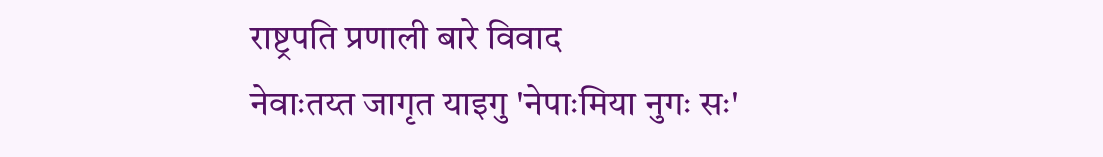राष्ट्रपति प्रणाली बारे विवाद
नेवाःतय्त जागृत याइगु 'नेपाःमिया नुगः सः'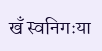खँ स्वनिगःया